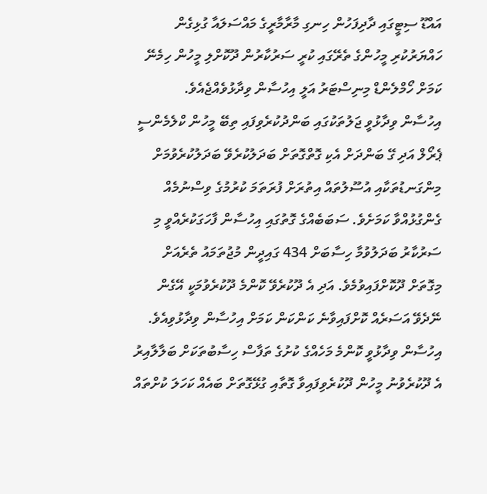އައްޑޫ ސިޓީގައި ދާދިފަހުން ހިނގި މާރާމާރީގެ މައްސަލައާ ގުޅިގެން ހައްޔަރުކުރި މީހުންގެ ތެރޭގައި ކުރީ ސަރުކާރުން ދޫކޮށްލި މީހުން ހިމެނޭ ކަމަށް ހޯމްލެންޑް މިނިސްޓަރު އަލީ އިހުސާން ވިދާޅުވެއްޖެއެވެ.
އިހުސާން ވިދާޅުވީ ޖަލުތަކުގައި ބަންދުކުރެވިފައި ތިބޭ މީހުން ކްލެމެންސީ ޕެރޯލް އަދި ގޭ ބަންދަށް އެކި ގޮތްގޮތަށް ބަދަލުކުރެވޭ ބަދަލުކުރެވުމަށް މިންގަނޑުތަކާއި އުސޫލުތައް އިތުރަށް ފުރަތަމަ ކުރުމުގެ ވިސްނުމެއް ގެންގުޅުއްވާ ކަމަށެވެ. ސަބަބެއްގެ ގޮތުގައި އިހުސާން ފާހަގަކުރެއްވީ މި ސަރުކާރު ބަދަލުވުމާ ހިސާބަށް 434 ގައިދީން މުޖުތަމައު ތެރެއަށް މިގޮތަށް ދޫކޮށްފައިވުމެވެ. އަދި އެ ދޫކުރެވޭ ކޮންމެ ދޫކުރެވުމަކީ އޭގެން ނޭދެވޭ އަސަރެއް ކޮށްފައިވާނެ ކަންކަން ކަމަށް އިހުސާން ވިދާޅުވިއެވެ.
އިހުސާން ވިދާޅުވީ ކޮންމެ މަހެއްގެ ކުށުގެ ތަފާސް ހިސާބުތަކަށް ބަލާލާއިރު އެ ދޫކުރެވުނު މީހުން ދޫކުރެވިފައިވާ ގޮތާއި ގުޅޭގޮތަށް ބައެއް ކަހަލަ ކުށްތައް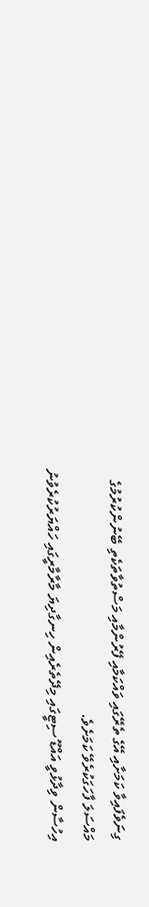ގިނަވެފައިވާ ކަމަށާއި އޭގެ ތެރޭގައި ވައްކަމާއި ފޭރުންމާއި މަސްތުވާތަކެތި ބޭނުންކުރުމުގެ މައްސަލަ ފާހަގަކުރެވޭ ކަމަށެވެ.
އިހުސާން ވިދާޅުވީ އައްޑޫ ސިޓީގައި މިދޭތެރެއިން ހިނގާދިޔަ މާރާމާރީގައި ހައްޔަރުކުރެވުނު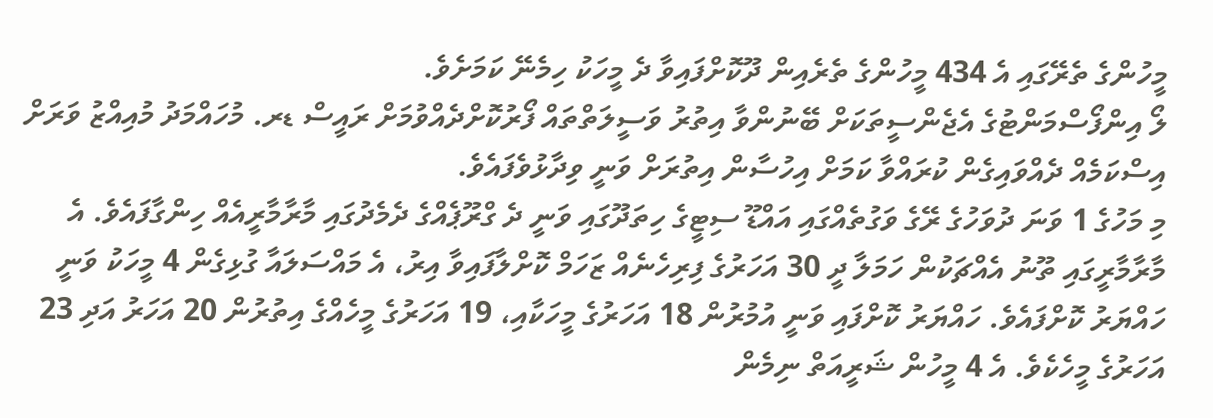މީހުންގެ ތެރޭގައި އެ 434 މީހުންގެ ތެރެއިން ދޫކޮށްފައިވާ ދެ މީހަކު ހިމެނޭ ކަމަށެވެ.
ލޯ އިންފޯސްމަންޓުގެ އެޖެންސީތަކަށް ބޭނުންވާ އިތުރު ވަސީލަތްތައް ފޯރުކޮށްދެއްވުމަށް ރައީސް ޑރ. މުހައްމަދު މުއިއްޒު ވަރަށް އިސްކަމެއް ދެއްވައިގެން ކުރައްވާ ކަމަށް އިހުސާން އިތުރަށް ވަނީ ވިދާޅުވެފައެވެ.
މި މަހުގެ 1 ވަނަ ދުވަހުގެ ރޭގެ ވަގުތެއްގައި އައްޑޫ ސިޓީގެ ހިތަދޫގައި ވަނީ ދެ ގްރޫޕެއްގެ ދެމެދުގައި މާރާމާރީއެއް ހިންގާފައެވެ. އެ މާރާމާރީގައި ތޫނު އެއްޗަކުން ހަމަލާ ދީ 30 އަހަރުގެ ފިރިހެނެއް ޒަހަމް ކޮށްލާފައިވާ އިރު، އެ މައްސަލައާ ގުޅިގެން 4 މީހަކު ވަނީ ހައްޔަރު ކޮށްފައެވެ. ހައްޔަރު ކޮށްފައި ވަނީ އުމުރުން 18 އަހަރުގެ މީހަކާއި، 19 އަހަރުގެ މީހެއްގެ އިތުރުން 20 އަހަރު އަދި 23 އަހަރުގެ މީހެކެވެ. އެ 4 މީހުން ޝަރީއަތް ނިމެން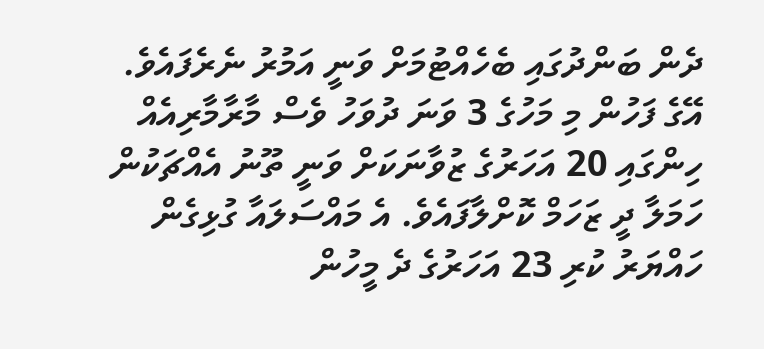ދެން ބަންދުގައި ބެހެއްޓުމަށް ވަނީ އަމުރު ނެރެފައެވެ.
އޭގެ ފަހުން މި މަހުގެ 3 ވަނަ ދުވަހު ވެސް މާރާމާރިއެއް ހިންގައި 20 އަހަރުގެ ޒުވާނަކަށް ވަނީ ތޫނު އެއްޗަކުން ހަމަލާ ދީ ޒަހަމް ކޮށްލާފައެވެ. އެ މައްސަލައާ ގުޅިގެން ހައްޔަރު ކުރި 23 އަހަރުގެ ދެ މީހުން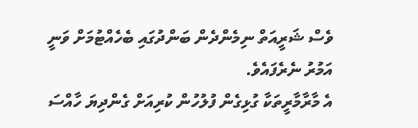ވެސް ޝަރީއަތް ނިމެންދެން ބަންދުގައި ބެހެއްޓުމަށް ވަނީ އަމުރު ނެރެފައެވެ.
އެ މާރާމާރީތަކާ ގުޅިގެން ފުލުހުން ކުރިއަށް ގެންދިޔަ ހާއްސަ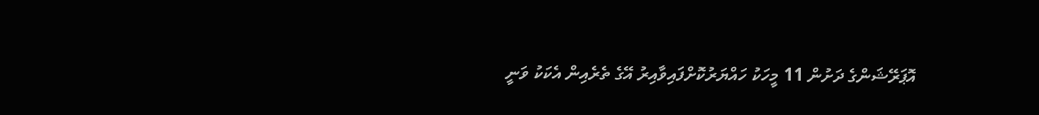އޮޕަރޭޝަންގެ ދަށުން 11 މީހަކު ހައްޔަރުކޮށްފައިވާއިރު އޭގެ ތެރެއިން އެކަކު ވަނީ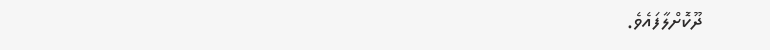ދޫކޮށްލާފައެވެ.